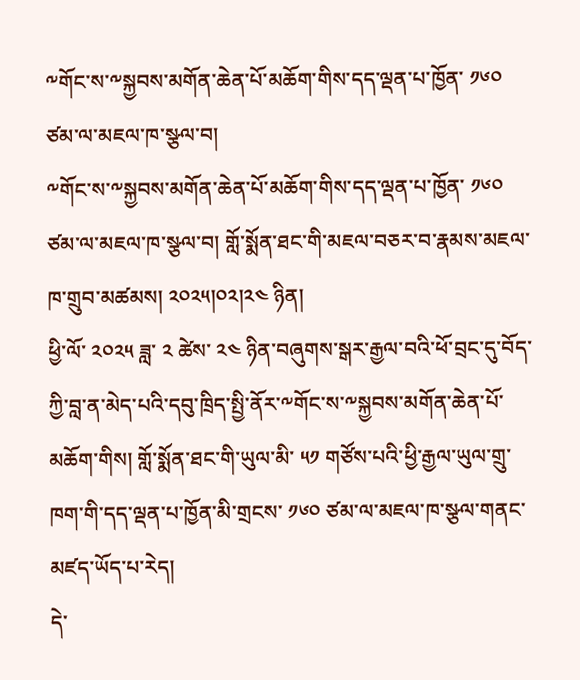༸གོང་ས་༸སྐྱབས་མགོན་ཆེན་པོ་མཆོག་གིས་དད་ལྡན་པ་ཁྱོན་ ༡༦༠ ཙམ་ལ་མཇལ་ཁ་སྩལ་བ།
༸གོང་ས་༸སྐྱབས་མགོན་ཆེན་པོ་མཆོག་གིས་དད་ལྡན་པ་ཁྱོན་ ༡༦༠ ཙམ་ལ་མཇལ་ཁ་སྩལ་བ། གློ་སྨོན་ཐང་གི་མཇལ་བཅར་བ་རྣམས་མཇལ་ཁ་གྲུབ་མཚམས། ༢༠༢༥།༠༢།༢༤ ཉིན།
ཕྱི་ལོ་ ༢༠༢༥ ཟླ་ ༢ ཚེས་ ༢༤ ཉིན་བཞུགས་སྒར་རྒྱལ་བའི་ཕོ་བྲང་དུ་བོད་ཀྱི་བླ་ན་མེད་པའི་དབུ་ཁྲིད་སྤྱི་ནོར་༸གོང་ས་༸སྐྱབས་མགོན་ཆེན་པོ་མཆོག་གིས། གློ་སྨོན་ཐང་གི་ཡུལ་མི་ ༥༡ གཙོས་པའི་ཕྱི་རྒྱལ་ཡུལ་གྲུ་ཁག་གི་དད་ལྡན་པ་ཁྱོན་མི་གྲངས་ ༡༦༠ ཙམ་ལ་མཇལ་ཁ་སྩལ་གནང་མཛད་ཡོད་པ་རེད།
དེ་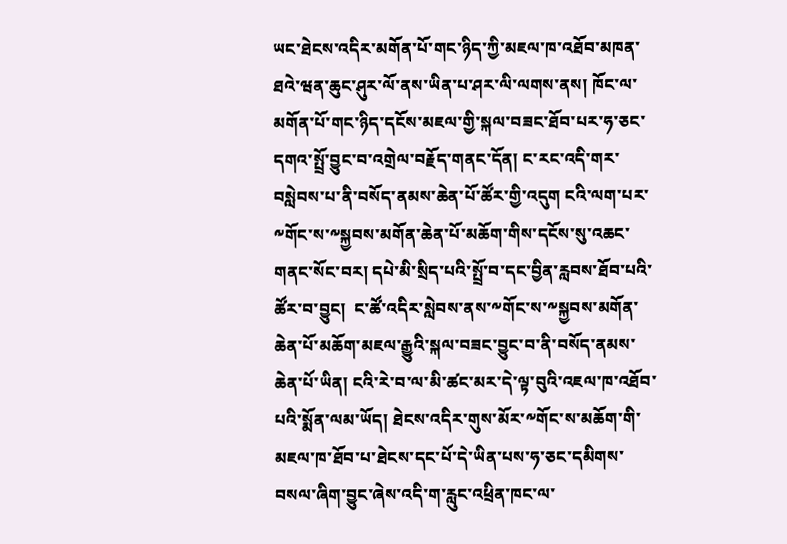ཡང་ཐེངས་འདིར་མགོན་པོ་གང་ཉིད་ཀྱི་མཇལ་ཁ་འཐོབ་མཁན་ཐའེ་ཝན་ཆུང་ཤུར་ལོ་ནས་ཡིན་པ་ཤར་ལི་ལགས་ནས། ཁོང་ལ་མགོན་པོ་གང་ཉིད་དངོས་མཇལ་གྱི་སྐལ་བཟང་ཐོབ་པར་ཧ་ཅང་དགའ་སྤྲོ་བྱུང་བ་འགྲེལ་བརྗོད་གནང་དོན། ང་རང་འདི་གར་བསླེབས་པ་ནི་བསོད་ནམས་ཆེན་པོ་ཚོར་གྱི་འདུག ངའི་ལག་པར་༸གོང་ས་༸སྐྱབས་མགོན་ཆེན་པོ་མཆོག་གིས་དངོས་སུ་འཆང་གནང་སོང་བར། དཔེ་མི་སྲིད་པའི་སྤྲོ་བ་དང་བྱིན་རླབས་ཐོབ་པའི་ཚོར་བ་བྱུང།  ང་ཚོ་འདིར་སླེབས་ནས་༸གོང་ས་༸སྐྱབས་མགོན་ཆེན་པོ་མཆོག་མཇལ་རྒྱུའི་སྐལ་བཟང་བྱུང་བ་ནི་བསོད་ནམས་ཆེན་པོ་ཡིན། ངའི་རེ་བ་ལ་མི་ཚང་མར་དེ་ལྟ་བུའི་འཇལ་ཁ་འཐོབ་པའི་སྨོན་ལམ་ཡོད། ཐེངས་འདིར་གུས་མོར་༸གོང་ས་མཆོག་གི་མཇལ་ཁ་ཐོབ་པ་ཐེངས་དང་པོ་དེ་ཡིན་པས་ཧ་ཅང་དམིགས་བསལ་ཞིག་བྱུང་ཞེས་འདི་ག་རླུང་འཕྲིན་ཁང་ལ་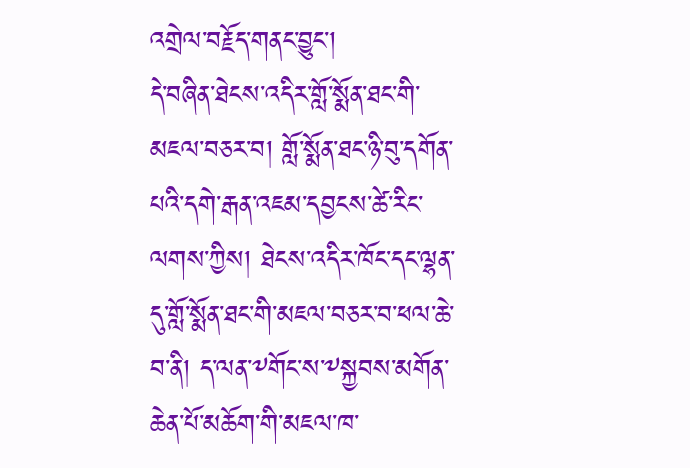འགྲེལ་བརྗོད་གནང་བྱུང་།
དེ་བཞིན་ཐེངས་འདིར་གློ་སྨོན་ཐང་གི་མཇལ་བཅར་བ། གློ་སྨོན་ཐང་ཉི་བུ་དགོན་པའི་དགེ་རྒན་འཇམ་དབྱངས་ཚེ་རིང་ལགས་ཀྱིས། ཐེངས་འདིར་ཁོང་དང་ལྷན་དུ་གློ་སྨོན་ཐང་གི་མཇལ་བཅར་བ་ཕལ་ཆེ་བ་ནི། ད་ལན་༸གོང་ས་༸སྐྱབས་མགོན་ཆེན་པོ་མཆོག་གི་མཇལ་ཁ་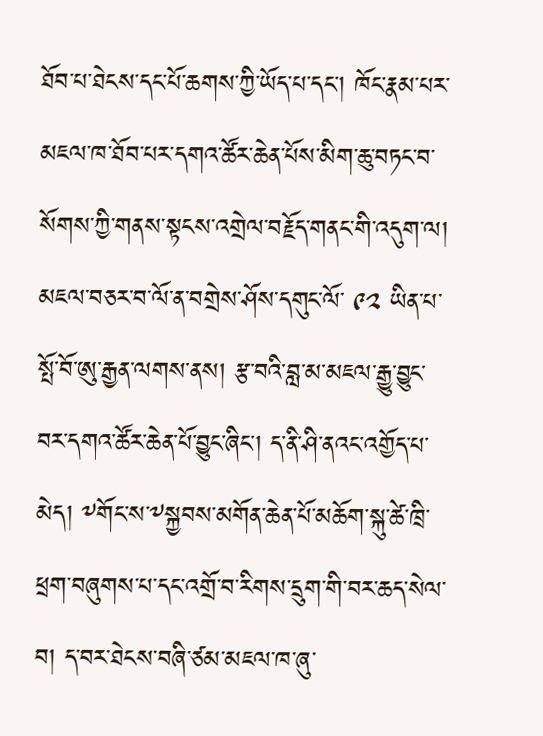ཐོབ་པ་ཐེངས་དང་པོ་ཆགས་ཀྱི་ཡོད་པ་དང་། ཁོང་རྣམ་པར་མཇལ་ཁ་ཐོབ་པར་དགའ་ཚོར་ཆེན་པོས་མིག་ཆུ་བཏང་བ་སོགས་ཀྱི་གནས་སྟངས་འགྲེལ་བརྗོད་གནང་གི་འདུག་ལ། མཇལ་བཅར་བ་ལོ་ན་བགྲེས་ཤོས་དགུང་ལོ་ ༩༢ ཡིན་པ་སྤོ་བོ་ཨུ་རྒྱན་ལགས་ནས། རྩ་བའི་བླ་མ་མཇལ་རྒྱུ་བྱུང་བར་དགའ་ཚོར་ཆེན་པོ་བྱུང་ཞིང་། ད་ནི་ཤི་ནའང་འགྱོད་པ་མེད། ༸གོང་ས་༸སྐྱབས་མགོན་ཆེན་པོ་མཆོག་སྐུ་ཚེ་ཁྲི་ཕྲག་བཞུགས་པ་དང་འགྲོ་བ་རིགས་དྲུག་གི་བར་ཆད་སེལ་བ། ད་བར་ཐེངས་བཞི་ཙམ་མཇལ་ཁ་ཞུ་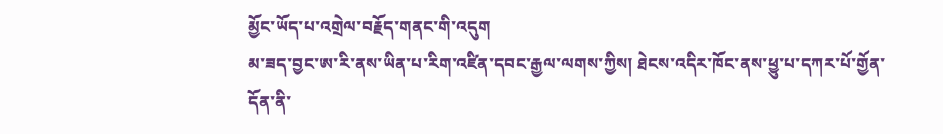མྱོང་ཡོད་པ་འགྲེལ་བརྗོད་གནང་གི་འདུག
མ་ཟད་བྱང་ཨ་རི་ནས་ཡིན་པ་རིག་འཛིན་དབང་རྒྱལ་ལགས་ཀྱིས། ཐེངས་འདིར་ཁོང་ནས་ཕྱུ་པ་དཀར་པོ་གྱོན་དོན་ནི་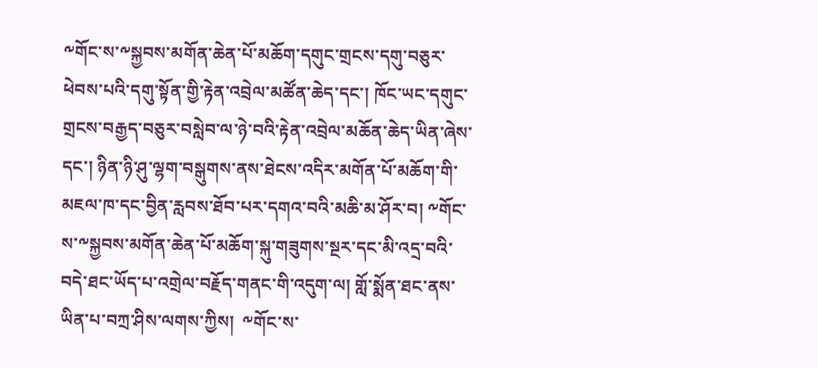༸གོང་ས་༸སྐྱབས་མགོན་ཆེན་པོ་མཆོག་དགུང་གྲངས་དགུ་བཅུར་ཕེབས་པའི་དགུ་སྟོན་གྱི་རྟེན་འབྲེལ་མཚོན་ཆེད་དང་། ཁོང་ཡང་དགུང་གྲངས་བརྒྱད་བཅུར་བསླེབ་ལ་ཉེ་བའི་རྟེན་འབྲེལ་མཆོན་ཆེད་ཡིན་ཞེས་དང་། ཉིན་ཉི་ཤུ་ལྷག་བསྒུགས་ནས་ཐེངས་འདིར་མགོན་པོ་མཆོག་གི་མཇལ་ཁ་དང་བྱིན་རླབས་ཐོབ་པར་དགའ་བའི་མཆི་མ་ཤོར་བ། ༸གོང་ས་༸སྐྱབས་མགོན་ཆེན་པོ་མཆོག་སྐུ་གཟུགས་སྔར་དང་མི་འདྲ་བའི་བདེ་ཐང་ཡོད་པ་འགྲེལ་བརྗོད་གནང་གི་འདུག་ལ། གློ་སྨོན་ཐང་ནས་ཡིན་པ་བཀྲ་ཤིས་ལགས་ཀྱིས།  ༸གོང་ས་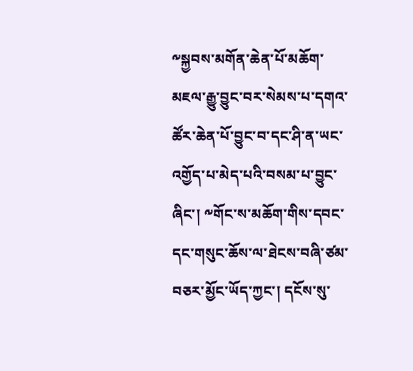༸སྐྱབས་མགོན་ཆེན་པོ་མཆོག་མཇལ་རྒྱུ་བྱུང་བར་སེམས་པ་དགའ་ཚོར་ཆེན་པོ་བྱུང་བ་དང་ཤི་ན་ཡང་འགྱོད་པ་མེད་པའི་བསམ་པ་བྱུང་ཞིང་། ༸གོང་ས་མཆོག་གིས་དབང་དང་གསུང་ཆོས་ལ་ཐེངས་བཞི་ཙམ་བཅར་མྱོང་ཡོད་ཀྱང་། དངོས་སུ་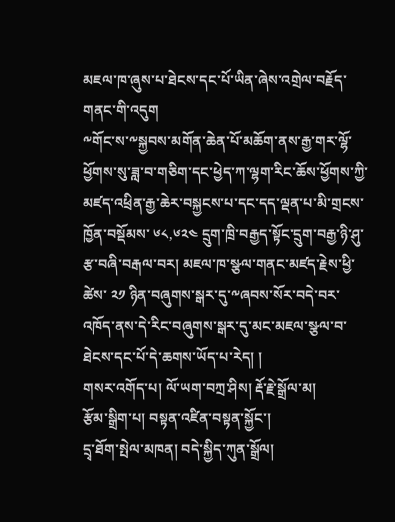མཇལ་ཁ་ཞུས་པ་ཐེངས་དང་པོ་ཡིན་ཞེས་འགྲེལ་བརྗོད་གནང་གི་འདུག
༸གོང་ས་༸སྐྱབས་མགོན་ཆེན་པོ་མཆོག་ནས་རྒྱ་གར་ལྷོ་ཕྱོགས་སུ་ཟླ་བ་གཅིག་དང་ཕྱེད་ཀ་ལྷག་རིང་ཆོས་ཕྱོགས་ཀྱི་མཛད་འཕྲིན་རྒྱ་ཆེར་བསྐྱངས་པ་དང་དད་ལྡན་པ་མི་གྲངས་ཁྱོན་བསྡོམས་ ༦༨,༦༢༤ དྲུག་ཁྲི་བརྒྱད་སྟོང་དྲུག་བརྒྱ་ཉི་ཤུ་རྩ་བཞི་བརྒལ་བར། མཇལ་ཁ་སྩལ་གནང་མཛད་རྗེས་ཕྱི་ཚེས་ ༢༡ ཉིན་བཞུགས་སྒར་དུ་༸ཞབས་སོར་བདེ་བར་འཁོད་ནས་དེ་རིང་བཞུགས་སྒར་དུ་མང་མཇལ་སྩལ་བ་ཐེངས་དང་པོ་དེ་ཆགས་ཡོད་པ་རེད། །
གསར་འགོད་པ། ལོ་ཡག་བཀྲ་ཤིས། རྡོ་རྗེ་སྒྲོལ་མ།
རྩོམ་སྒྲིག་པ། བསྟན་འཛིན་བསྟན་སྐྱོང་།
དྲྭ་ཐོག་སྤེལ་མཁན། བདེ་སྐྱིད་ཀུན་སྒྲོལ།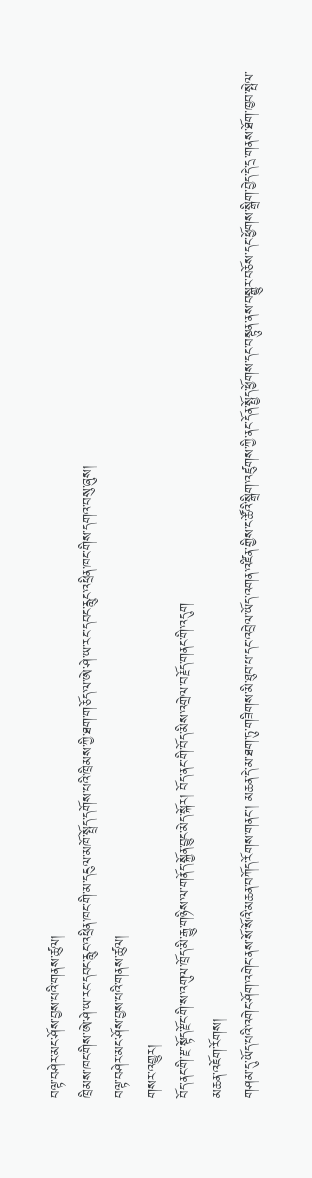བལྟ་བཤེར་མང་ཤོས་བྱས་པའི་གནས་ཚུལ།
ཁྲིམས་ཁང་གིས་ཨེ་ཤེ་ཡ་རང་དབང་རླུང་འཕྲིན་ཁང་གི་མ་དངུལ་མཁོ་སྤྲོད་དགོས་པའི་ཁྲིམས་ཀྱི་ཐག་གཅོད་ལ་ཨེ་ཤེ་ཡ་རང་དབང་རླུང་འཕྲིན་ཁང་གིས་དགའ་བསུ་ཞུས།
བལྟ་བཤེར་མང་ཤོས་བྱས་པའི་གནས་ཚུལ།
གསར་འགྱུར།
བོད་ནང་གི་རྫ་སྟོད་རྫོང་གི་ས་འགུལ་ཁྲོད་མི་རྒྱུ་གཉིས་ལ་གནོད་སྐྱོན་བྱུང་མེད་སྐོར། བོད་ནང་གི་བོད་མིས་འགྲེལ་བརྗོད་གནང་གི་འདུག
མཆན་འཇོག་རོགས།
གཤམ་དུ་ཡོད་པའི་འགེང་ཤོག་འགེང་ནས་སོ་སོའི་མཆན་བཀོད་རོགས་གནང་། མཆན་དེ་མ་ཐག་ཏུ་གཟིགས་མི་ཐུབ་པ་དང་འབྲེལ་ཡོད་འགན་འཛིན་གྱིས་ང་ཚོའི་སྒྲིག་འཛུགས་ཀྱི་ནང་དོན་སྤྱོད་ཕྱོགས་དང་བསྟུན་ནས་བསྒྱུར་བཅོས་དང་ཕྱོགས་སྒྲིག་བྱེད་དེ་དྲ་གནས་ཐོག་ཁྱབ་སྤེལ་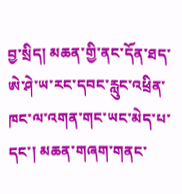བྱ་སྲིད། མཆན་གྱི་ནང་དོན་ཐད་ཨེ་ཤེ་ཡ་རང་དབང་རླུང་འཕྲིན་ཁང་ལ་འགན་གང་ཡང་མེད་པ་དང་། མཆན་གཞག་གནང་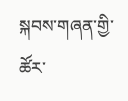སྐབས་གཞན་གྱི་ཚོར་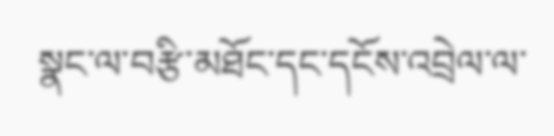སྣང་ལ་བརྩི་མཐོང་དང་དངོས་འབྲེལ་ལ་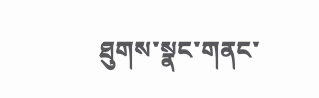ཐུགས་སྣང་གནང་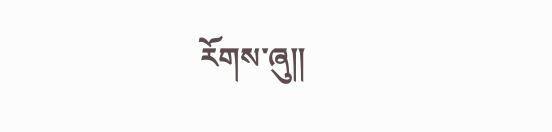རོགས་ཞུ༎